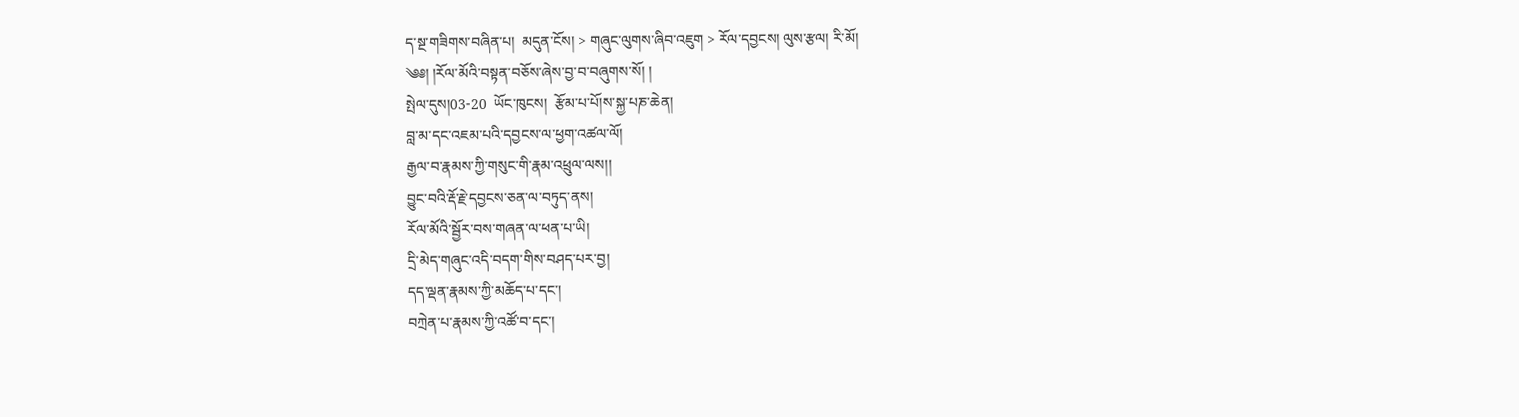ད་སྔ་གཟིགས་བཞིན་པ།  མདུན་ངོས། > གཞུང་ལུགས་ཞིབ་འཇུག > རོལ་དབྱངས། ལུས་རྩལ། རི་མོ།
༄༅། །རོལ་མོའི་བསྟན་བཅོས་ཞེས་བྱ་བ་བཞུགས་སོ། །
སྤེལ་དུས།03-20  ཡོང་ཁུངས།  རྩོམ་པ་པོ།ས་སྐྱ་པཎ་ཆེན།
བླ་མ་དང་འཇམ་པའི་དབྱངས་ལ་ཕྱག་འཚལ་ལོ།
རྒྱལ་བ་རྣམས་ཀྱི་གསུང་གི་རྣམ་འཕྲུལ་ལས།།
བྱུང་བའི་རྡོ་རྗེ་དབྱངས་ཅན་ལ་བཏུད་ནས།
རོལ་མོའི་སྦྱོར་བས་གཞན་ལ་ཕན་པ་ཡི།
དྲི་མེད་གཞུང་འདི་བདག་གིས་བཤད་པར་བྱ།
དད་ལྡན་རྣམས་ཀྱི་མཆོད་པ་དང་།
བཀྲེན་པ་རྣམས་ཀྱི་འཚོ་བ་དང་།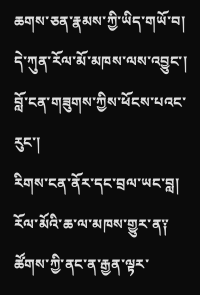ཆགས་ཅན་རྣམས་ཀྱི་ཡིད་གཡོ་བ།
དེ་ཀུན་རོལ་མོ་མཁས་ལས་འབྱུང་།
བློ་ངན་གཟུགས་ཀྱིས་ཕོངས་པའང་རུང་།
རིགས་ངན་ནོར་དང་བྲལ་ཡང་བླ།
རོལ་མོའི་ཆ་ལ་མཁས་གྱུར་ན༑
ཚོགས་ཀྱི་ནང་ན་རྒྱན་ལྟར་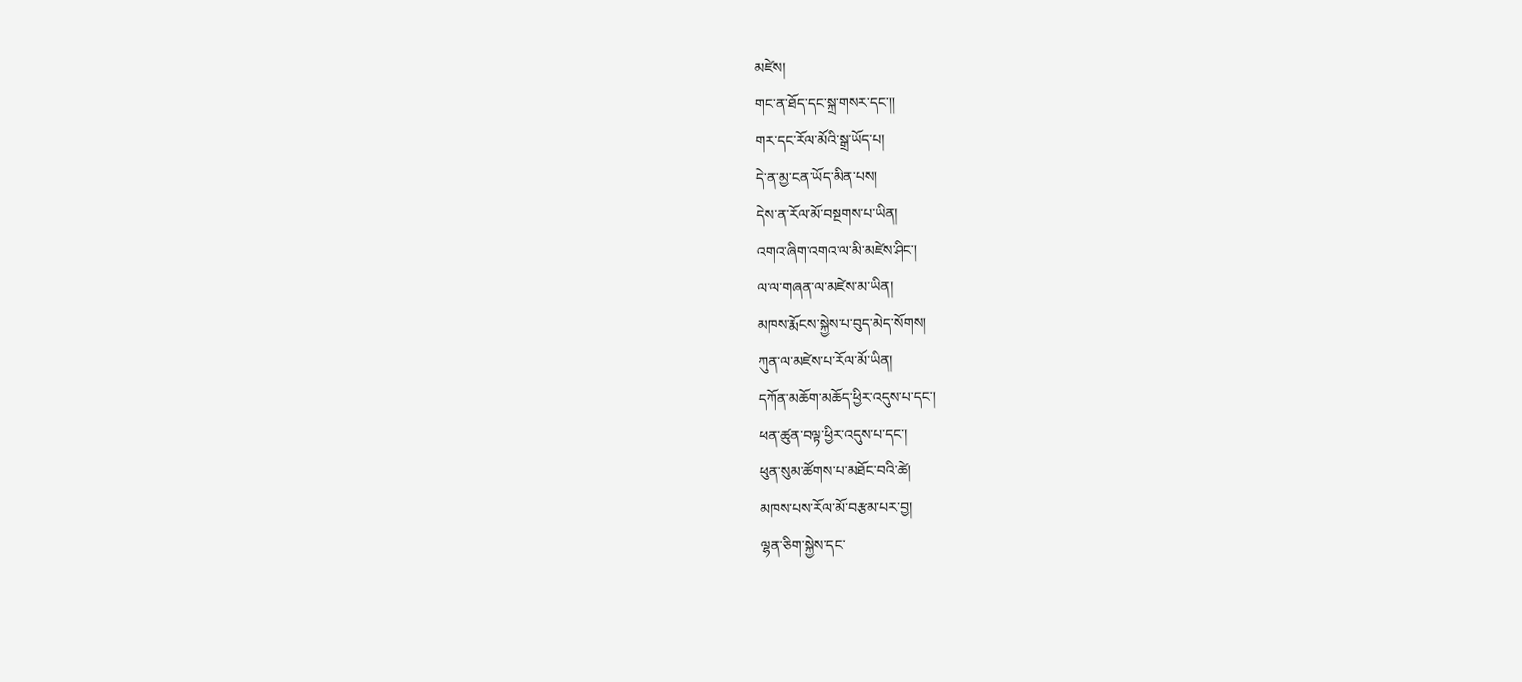མཛེས།
གང་ན་ཐོད་དང་སྐྲ་གསར་དང་།།
གར་དང་རོལ་མོའི་སྒྲ་ཡོད་པ།
དེ་ན་མྱ་ངན་ཡོད་མིན་པས།
དེས་ན་རོལ་མོ་བསྔགས་པ་ཡིན།
འགའ་ཞིག་འགའ་ལ་མི་མཛེས་ཤིང་།
ལ་ལ་གཞན་ལ་མཛེས་མ་ཡིན།
མཁས་རྨོངས་སྐྱེས་པ་བུད་མེད་སོགས།
ཀུན་ལ་མཛེས་པ་རོལ་མོ་ཡིན།
དཀོན་མཆོག་མཆོད་ཕྱིར་འདུས་པ་དང་།
ཕན་ཚུན་བལྟ་ཕྱིར་འདུས་པ་དང་།
ཕུན་སུམ་ཚོགས་པ་མཐོང་བའི་ཚེ།
མཁས་པས་རོལ་མོ་བརྩམ་པར་བྱ།
ལྷན་ཅིག་སྐྱེས་དང་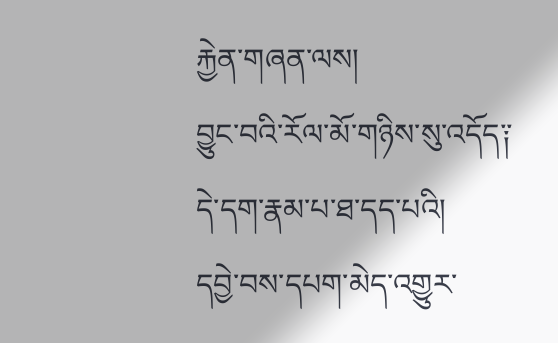རྐྱེན་གཞན་ལས།
བྱུང་བའི་རོལ་མོ་གཉིས་སུ་འདོད༑
དེ་དག་རྣམ་པ་ཐ་དད་པའི།
དབྱེ་བས་དཔག་མེད་འགྱུར་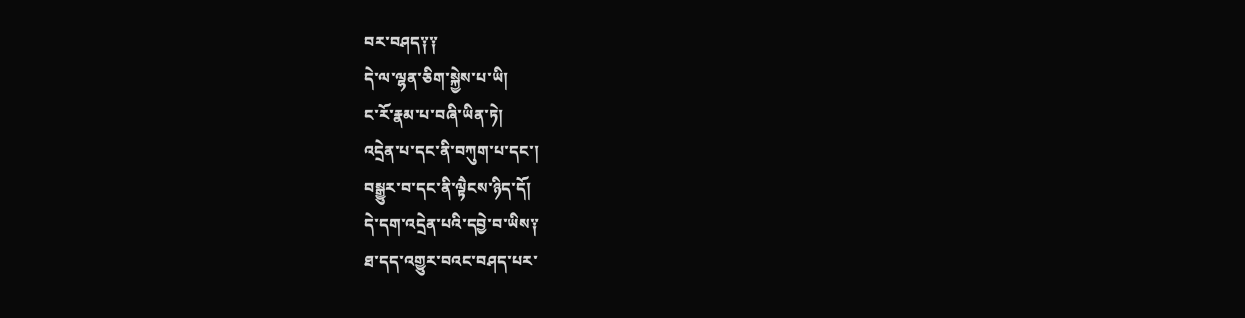བར་བཤད༑༑
དེ་ལ་ལྷན་ཅིག་སྐྱེས་པ་ཡི།
ང་རོ་རྣམ་པ་བཞི་ཡིན་ཏེ།
འདྲེན་པ་དང་ནི་བཀུག་པ་དང་།
བསྒྱུར་བ་དང་ནི་ལྟཻངས་ཉིད་དོ།
དེ་དག་འདྲེན་པའི་དབྱེ་བ་ཡིས༑
ཐ་དད་འགྱུར་བའང་བཤད་པར་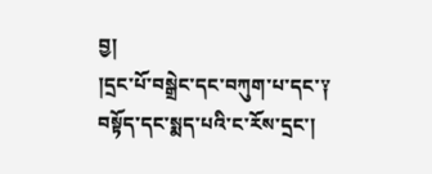བྱ།
།དྲང་པོ་བསྒྲེང་དང་བཀུག་པ་དང་༑
བསྟོད་དང་སྨད་པའི་ང་རོས་དྲང་།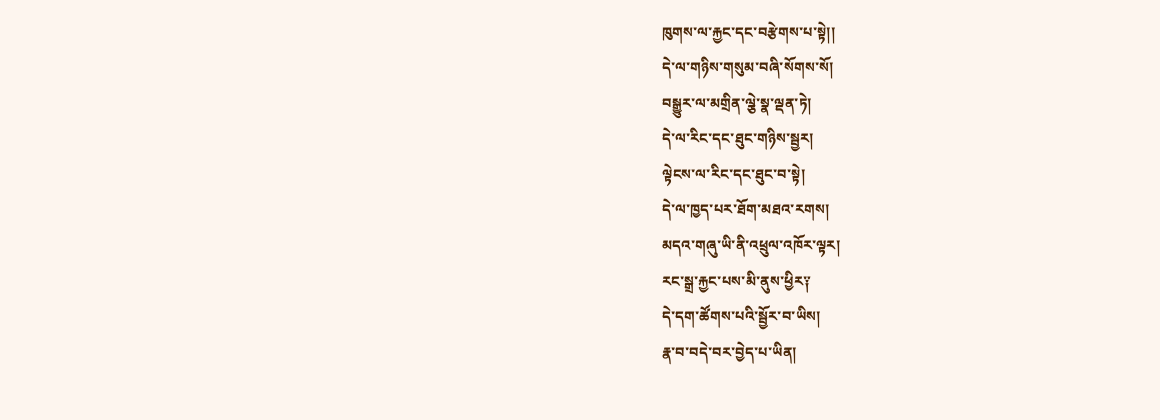ཁུགས་ལ་རྐྱང་དང་བརྩེགས་པ་སྟེ།།
དེ་ལ་གཉིས་གསུམ་བཞི་སོགས་སོ།
བསྒྱུར་ལ་མགྲིན་ལྕེ་སྣ་ལྡན་ཏེ།
དེ་ལ་རིང་དང་ཐུང་གཉིས་སྦྱར།
ལྟེངས་ལ་རིང་དང་ཐུང་བ་སྟེ།
དེ་ལ་ཁྱད་པར་ཐོག་མཐའ་རགས།
མདའ་གཞུ་ཡི་ནི་འཕྲུལ་འཁོར་ལྟར།
རང་སྒྲ་རྐྱང་པས་མི་ནུས་ཕྱིར༑
དེ་དག་ཚོགས་པའི་སྦྱོར་བ་ཡིས།
རྣ་བ་བདེ་བར་བྱེད་པ་ཡིན།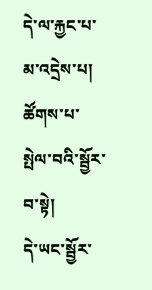དེ་ལ་རྐྱང་པ་མ་འདྲེས་པ།
ཚོགས་པ་སྤེལ་བའི་སྦྱོར་བ་སྟེ།
དེ་ཡང་སྦྱོར་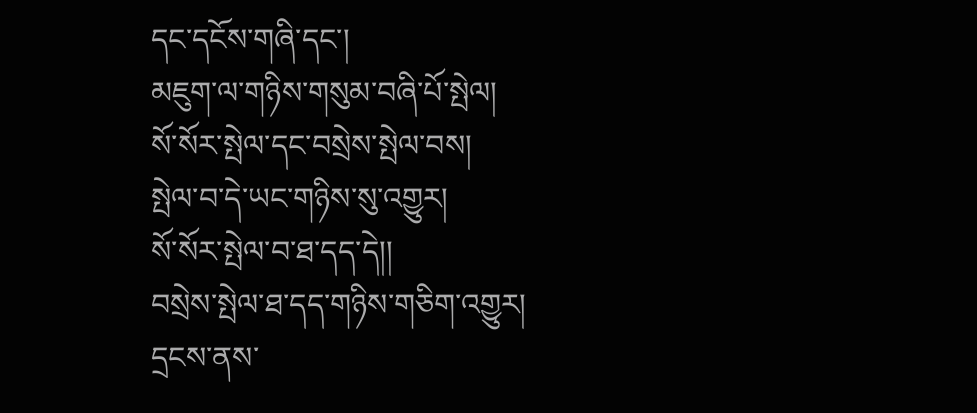དང་དངོས་གཞི་དང་།
མཇུག་ལ་གཉིས་གསུམ་བཞི་པོ་སྤེལ།
སོ་སོར་སྤེལ་དང་བསྲེས་སྤེལ་བས།
སྤེལ་བ་དེ་ཡང་གཉིས་སུ་འགྱུར།
སོ་སོར་སྤེལ་བ་ཐ་དད་དེ།།
བསྲེས་སྤེལ་ཐ་དད་གཉིས་གཅིག་འགྱུར།
དྲངས་ནས་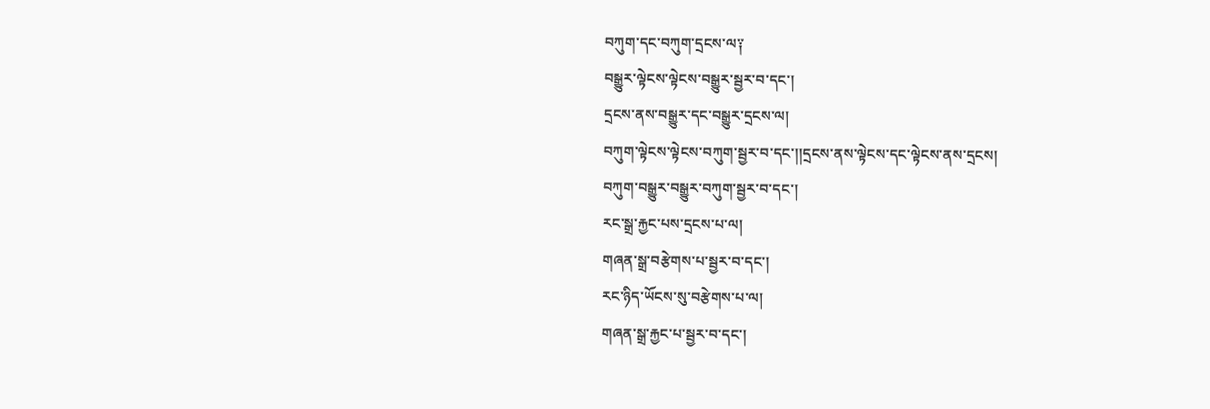བཀུག་དང་བཀུག་དྲངས་ལ༑
བསྒྱུར་ལྟེངས་ལྟེངས་བསྒྱུར་སྦྱར་བ་དང་།
དྲངས་ནས་བསྒྱུར་དང་བསྒྱུར་དྲངས་ལ།
བཀུག་ལྟེངས་ལྟེངས་བཀུག་སྦྱར་བ་དང་།།དྲངས་ནས་ལྟེངས་དང་ལྟེངས་ནས་དྲངས།
བཀུག་བསྒྱུར་བསྒྱུར་བཀུག་སྦྱར་བ་དང་།
རང་སྒྲ་རྐྱང་པས་དྲངས་པ་ལ།
གཞན་སྒྲ་བརྩེགས་པ་སྦྱར་བ་དང་།
རང་ཉིད་ཡོངས་སུ་བརྩེགས་པ་ལ།
གཞན་སྒྲ་རྐྱང་པ་སྦྱར་བ་དང་།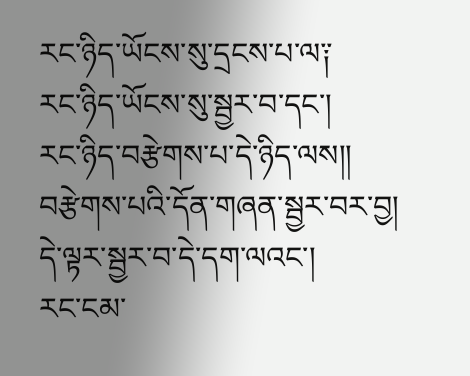རང་ཉིད་ཡོངས་སུ་དྲངས་པ་ལ༑
རང་ཉིད་ཡོངས་སུ་སྦྱར་བ་དང་།
རང་ཉིད་བརྩེགས་པ་དེ་ཉིད་ལས།།
བརྩེགས་པའི་དོན་གཞན་སྦྱར་བར་བྱ།
དེ་ལྟར་སྦྱར་བ་དེ་དག་ལའང་།
རང་ངམ་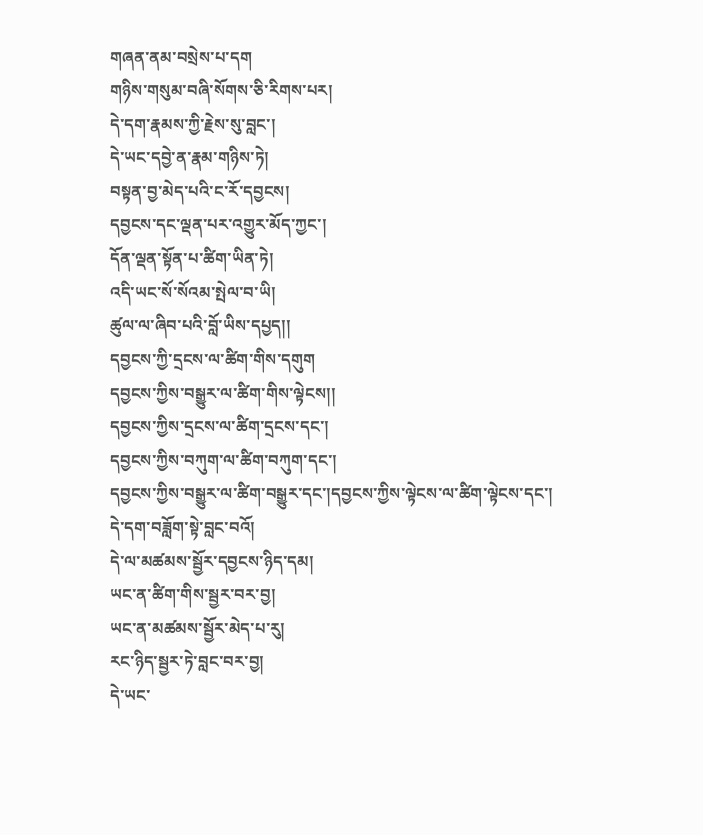གཞན་ནམ་བསྲེས་པ་དག
གཉིས་གསུམ་བཞི་སོགས་ཅི་རིགས་པར།
དེ་དག་རྣམས་ཀྱི་རྗེས་སུ་བླང་།
དེ་ཡང་དབྱེ་ན་རྣམ་གཉིས་ཏེ།
བསྟན་བྱ་མེད་པའི་ང་རོ་དབྱངས།
དབྱངས་དང་ལྡན་པར་འགྱུར་མོད་ཀྱང་།
དོན་ལྡན་སྟོན་པ་ཚིག་ཡིན་ཏེ།
འདི་ཡང་སོ་སོའམ་སྤེལ་བ་ཡི།
ཚུལ་ལ་ཞིབ་པའི་བློ་ཡིས་དཔྱད།།
དབྱངས་ཀྱི་དྲངས་ལ་ཚིག་གིས་དགུག
དབྱངས་ཀྱིས་བསྒྱུར་ལ་ཚིག་གིས་ལྟེངས།།
དབྱངས་ཀྱིས་དྲངས་ལ་ཚིག་དྲངས་དང་།
དབྱངས་ཀྱིས་བཀུག་ལ་ཚིག་བཀུག་དང་།
དབྱངས་ཀྱིས་བསྒྱུར་ལ་ཚིག་བསྒྱུར་དང་།དབྱངས་ཀྱིས་ལྟེངས་ལ་ཚིག་ལྟེངས་དང་།
དེ་དག་བཟློག་སྟེ་བླང་བའོ།
དེ་ལ་མཚམས་སྦྱོར་དབྱངས་ཉིད་དམ།
ཡང་ན་ཚིག་གིས་སྦྱར་བར་བྱ།
ཡང་ན་མཚམས་སྦྱོར་མེད་པ་རུ།
རང་ཉིད་སྦྱར་ཏེ་བླང་བར་བྱ།
དེ་ཡང་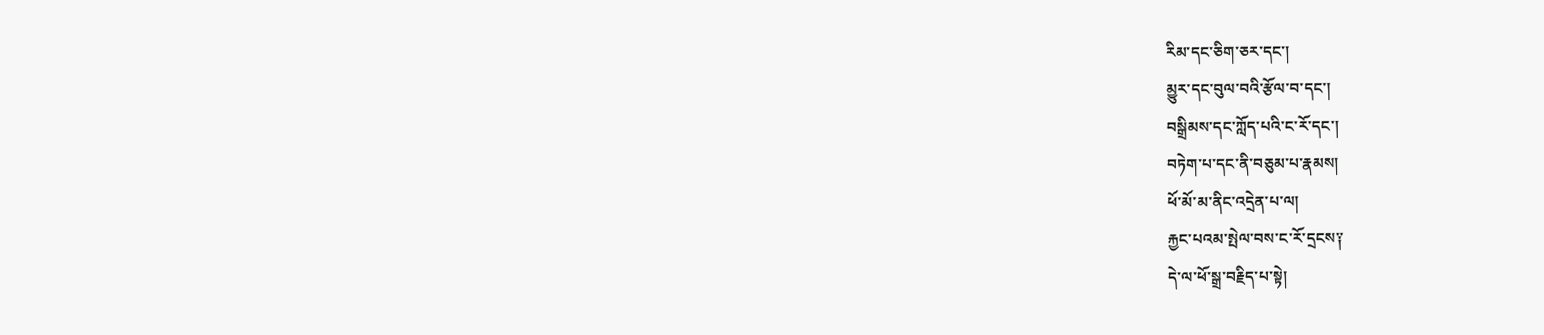རིམ་དང་ཅིག་ཅར་དང་།
མྱུར་དང་བུལ་བའི་རྩོལ་བ་དང་།
བསྒྲིམས་དང་ཀློད་པའི་ང་རོ་དང་།
བཏེག་པ་དང་ནི་བཅུམ་པ་རྣམས།
ཕོ་མོ་མ་ནིང་འདྲེན་པ་ལ།
རྐྱང་པའམ་སྤེལ་བས་ང་རོ་དྲངས༑
དེ་ལ་ཕོ་སྒྲ་བརྗིད་པ་སྟེ།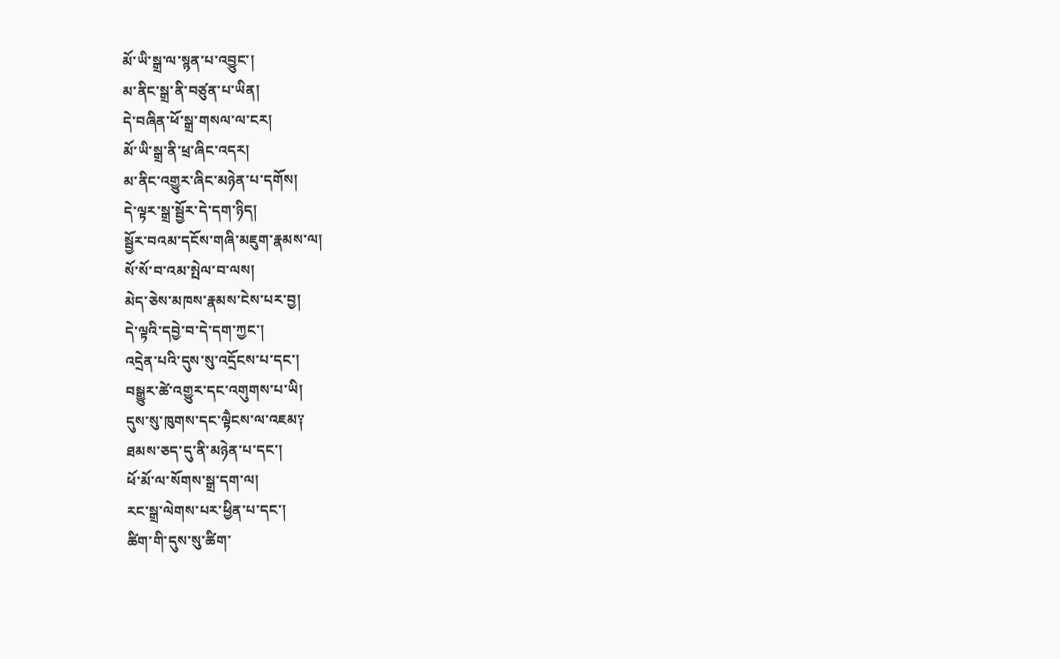མོ་ཡི་སྒྲ་ལ་སྙན་པ་འབྱུང་།
མ་ནིང་སྒྲ་ནི་བཙུན་པ་ཡིན།
དེ་བཞིན་ཕོ་སྒྲ་གསལ་ལ་ངར།
མོ་ཡི་སྒྲ་ནི་ཕྲ་ཞིང་འདར།
མ་ནིང་འགྱུར་ཞིང་མཉེན་པ་དགོས།
དེ་ལྟར་སྒྲ་སྦྱོར་དེ་དག་ཉིད།
སྦྱོར་བའམ་དངོས་གཞི་མཇུག་རྣམས་ལ།
སོ་སོ་བ་འམ་སྤེལ་བ་ལས།
མེད་ཅེས་མཁས་རྣམས་ངེས་པར་བྱ།
དེ་ལྟའི་དབྱེ་བ་དེ་དག་ཀྱང་།
འདྲེན་པའི་དུས་སུ་འདྲོངས་པ་དང་།
བསྒྱུར་ཚེ་འགྱུར་དང་འགུགས་པ་ཡི།
དུས་སུ་ཁུགས་དང་ལྟཻངས་ལ་འཇམ༑
ཐམས་ཅད་དུ་ནི་མཉེན་པ་དང་།
ཕོ་མོ་ལ་སོགས་སྒྲ་དག་ལ།
རང་སྒྲ་ལེགས་པར་ཕྱིན་པ་དང་།
ཚིག་གི་དུས་སུ་ཚིག་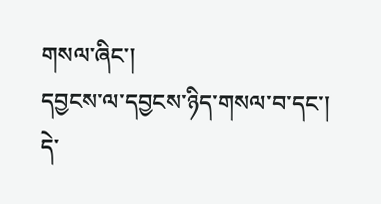གསལ་ཞིང་།
དབྱངས་ལ་དབྱངས་ཉིད་གསལ་བ་དང་།
དེ་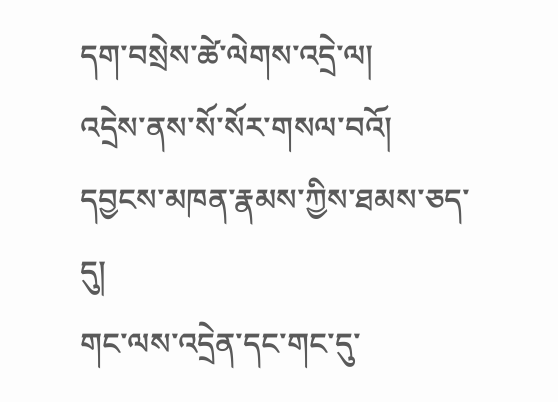དག་བསྲེས་ཚེ་ལེགས་འདྲེ་ལ།
འདྲེས་ནས་སོ་སོར་གསལ་བའོ།
དབྱངས་མཁན་རྣམས་ཀྱིས་ཐམས་ཅད་དུ།
གང་ལས་འདྲེན་དང་གང་དུ་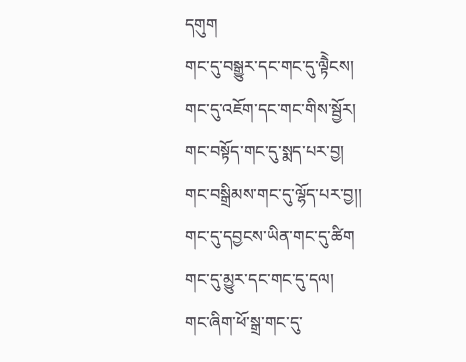དགུག
གང་དུ་བསྒྱུར་དང་གང་དུ་ལྟཻེངས།
གང་དུ་འཇོག་དང་གང་གིས་སྦྱོར།
གང་བསྟོད་གང་དུ་སྨད་པར་བྱ།
གང་བསྒྲིམས་གང་དུ་ལྷོད་པར་བྱ།།
གང་དུ་དབྱངས་ཡིན་གང་དུ་ཚིག
གང་དུ་མྱུར་དང་གང་དུ་དལ།
གང་ཞིག་ཕོ་སྒྲ་གང་དུ་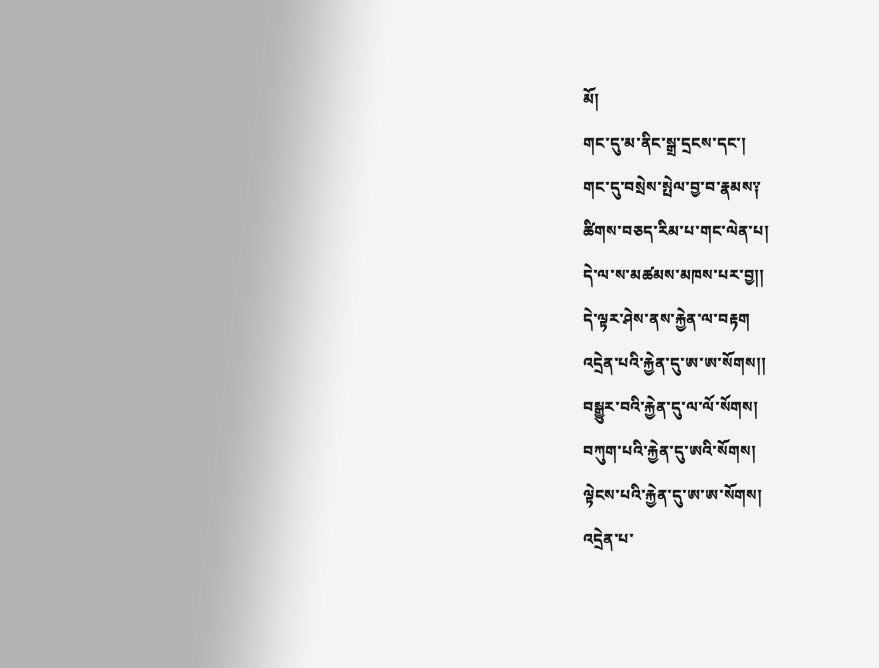མོ།
གང་དུ་མ་ནིང་སྒྲ་དྲངས་དང་།
གང་དུ་བསྲེས་སྤེལ་བྱ་བ་རྣམས༑
ཚིགས་བཅད་རིམ་པ་གང་ལེན་པ།
དེ་ལ་ས་མཚམས་མཁས་པར་བྱ།།
དེ་ལྟར་ཤེས་ནས་རྐྱེན་ལ་བརྟག
འདྲེན་པའི་རྐྱེན་དུ་ཨ་ཨ་སོགས།།
བསྒྱུར་བའི་རྐྱེན་དུ་ལ་ལོ་སོགས།
བཀུག་པའི་རྐྱེན་དུ་ཨའི་སོགས།
ལྟེངས་པའི་རྐྱེན་དུ་ཨ་ཨ་སོགས།
འདྲེན་པ་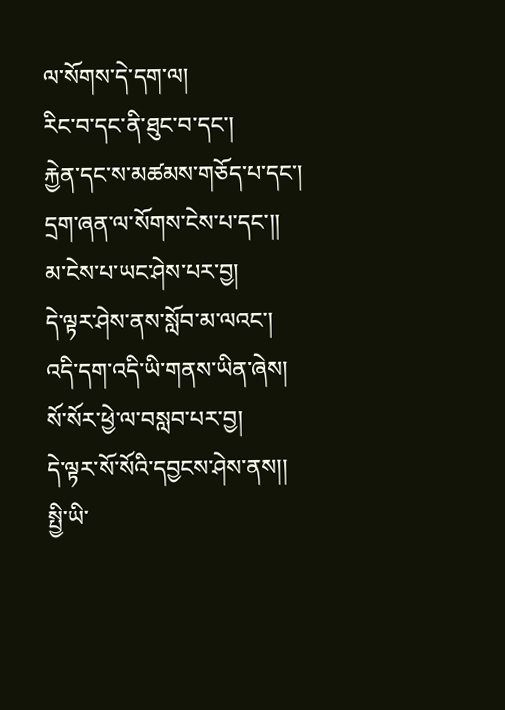ལ་སོགས་དེ་དག་ལ།
རིང་བ་དང་ནི་ཐུང་བ་དང་།
རྐྱེན་དང་ས་མཚམས་གཅོད་པ་དང་།
དྲག་ཞན་ལ་སོགས་ངེས་པ་དང་།།
མ་ངེས་པ་ཡང་ཤེས་པར་བྱ།
དེ་ལྟར་ཤེས་ནས་སློབ་མ་ལའང་།
འདི་དག་འདི་ཡི་གནས་ཡིན་ཞེས།
སོ་སོར་ཕྱེ་ལ་བསླབ་པར་བྱ།
དེ་ལྟར་སོ་སོའི་དབྱངས་ཤེས་ནས།།
སྤྱི་ཡི་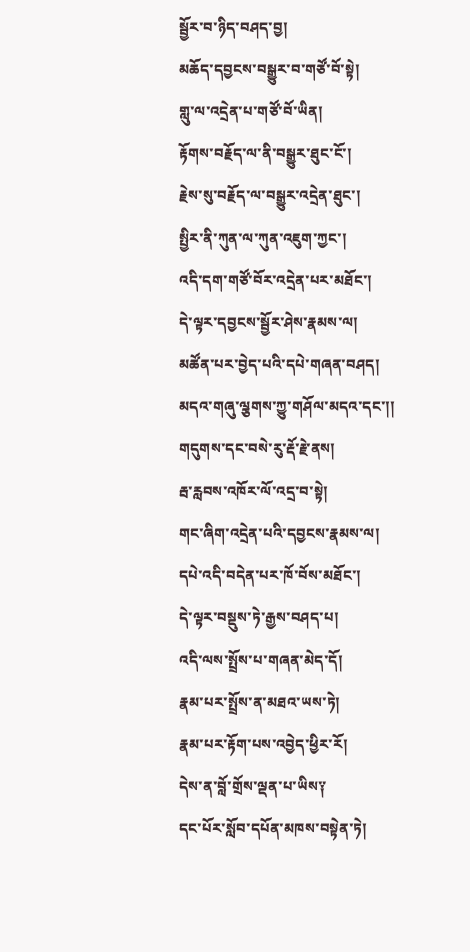སྦྱོར་བ་ཉིད་བཤད་བྱ།
མཆོད་དབྱངས་བསྒྱུར་བ་གཙོ་བོ་སྟེ།
གླུ་ལ་འདྲེན་པ་གཙོ་བོ་ཡིན།
རྟོགས་བརྗོད་ལ་ནི་བསྒྱུར་ཐུང་ངོ་།
རྗེས་སུ་བརྗོད་ལ་བསྒྱུར་འདྲེན་ཐུང་།
སྤྱིར་ནི་ཀུན་ལ་ཀུན་འཇུག་ཀྱང་།
འདི་དག་གཙོ་བོར་འདྲེན་པར་མཐོང་།
དེ་ལྟར་དབྱངས་སྦྱོར་ཤེས་རྣམས་ལ།
མཚོན་པར་བྱེད་པའི་དཔེ་གཞན་བཤད།
མདའ་གཞུ་ལྕགས་ཀྱུ་གཤོལ་མདའ་དང་།།
གདུགས་དང་བསེ་རུ་རྡོ་རྗེ་ནས།
རྦ་རླབས་འཁོར་ལོ་འདྲ་བ་སྟེ།
གང་ཞིག་འདྲེན་པའི་དབྱངས་རྣམས་ལ།
དཔེ་འདི་བདེན་པར་ཁོ་བོས་མཐོང་།
དེ་ལྟར་བསྡུས་ཏེ་རྒྱས་བཤད་པ།
འདི་ལས་སྤྲོས་པ་གཞན་མེད་དོ།
རྣམ་པར་སྤྲོས་ན་མཐའ་ཡས་ཏེ།
རྣམ་པར་རྟོག་པས་འབྱེད་ཕྱིར་རོ།
དེས་ན་བློ་གྲོས་ལྡན་པ་ཡིས༑
དང་པོར་སློབ་དཔོན་མཁས་བསྟེན་ཏེ།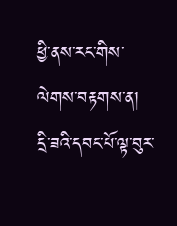ཕྱི་ནས་རང་གིས་ལེགས་བརྟགས་ན།
དྲི་ཟའི་དབང་པོ་ལྟ་བུར་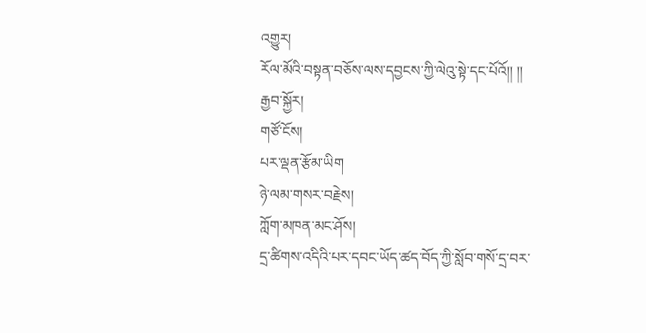འགྱུར།
རོལ་མོའི་བསྟན་བཅོས་ལས་དབྱངས་ཀྱི་ལེའུ་སྟེ་དང་པོའོ།། །།
རྒྱབ་སྐྱོར།
གཙོ་ངོས།
པར་ལྡན་རྩོམ་ཡིག
ཉེ་ལམ་གསར་བརྗེས།
ཀློག་མཁན་མང་ཤོས།
དྲ་ཚིགས་འདིའི་པར་དབང་ཡོད་ཚད་བོད་ཀྱི་སློབ་གསོ་དྲ་བར་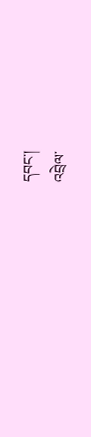དབང་།
འབྲེལ་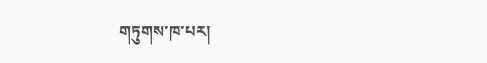གཏུགས་ཁ་པར།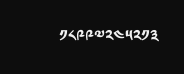༡༨༩༩༧༢༤༥༢༡༣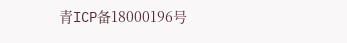青ICP备18000196号